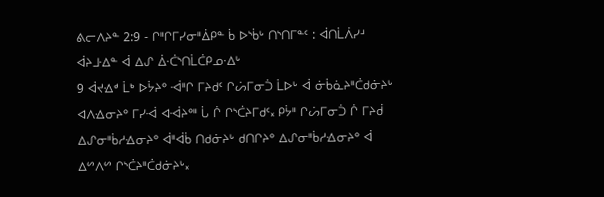ᕕᓕᐱᔨᓐ 2:9 - ᒋᐦᒋᒥᓯᓂᐦᐄᑭᓐ ᑳ ᐅᔅᑳᒡ ᑎᔅᑎᒥᓐᑦ : ᐋᑎᒫᐲᓯᒽ ᐋᔨᒳᐃᓐ ᐋ ᐃᔑ ᐄᐧᑖᔅᑎᒫᑖᑭᓄᐧᐃᒡ
9 ᐋᔪᐎᒄ ᒫᒃ ᐅᔮᔨᐤ ᐙᐦᒋ ᒥᔨᑯᑦ ᒋᔖᒥᓂᑑ ᒫᐅᒡ ᐋ ᓃᑳᓈᔨᐦᑖᑯᓃᔨᒡ ᐊᐱᐎᓂᔨᐤ ᒥᓯᐙ ᐊᐙᔨᐤᐦ ᒑ ᒌ ᒋᔅᑖᔨᒥᑯᑦ᙮ ᑭᔮᐦ ᒋᔖᒥᓂᑑ ᒌ ᒥᔨᑰ ᐃᔑᓂᐦᑳᓱᐎᓂᔨᐤ ᐋᐦᐋᑳ ᑎᑯᓃᔨᒡ ᑯᑎᒋᔨᐤ ᐃᔑᓂᐦᑳᓱᐎᓂᔨᐤ ᐋ ᐃᔥᐱᔥ ᒋᔅᑖᔨᐦᑖᑯᓃᔨᒡ᙮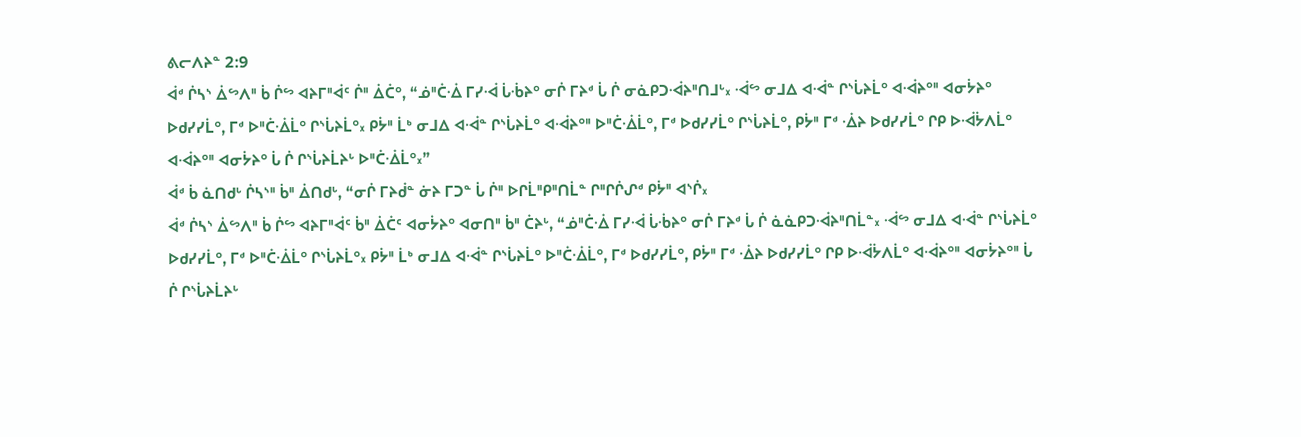ᕕᓕᐱᔨᓐ 2:9
ᐋᒄ ᒌᓴᔅ ᐄᔥᐱᐦ ᑳ ᒌᔥ ᐊᔨᒥᐦᐋᑦ ᒌᐦ ᐄᑖᐤ, “ᓅᐦᑖᐐ ᒥᓯᐙ ᒑᒀᔨᐤ ᓂᒌ ᒥᔨᒄ ᒑ ᒌ ᓂᓈᑭᑐᐙᔨᐦᑎᒧᒡ᙮ ᐙᔥ ᓂᒧᐃ ᐊᐙᓐ ᒋᔅᒑᔨᒫᐤ ᐊᐙᔨᐤᐦ ᐊᓂᔮᔨᐤ ᐅᑯᓯᓯᒫᐤ, ᒥᒄ ᐅᐦᑖᐐᒫᐤ ᒋᔅᒑᔨᒫᐤ᙮ ᑭᔮᐦ ᒫᒃ ᓂᒧᐃ ᐊᐙᓐ ᒋᔅᒑᔨᒫᐤ ᐊᐙᔨᐤᐦ ᐅᐦᑖᐐᒫᐤ, ᒥᒄ ᐅᑯᓯᓯᒫᐤ ᒋᔅᒑᔨᒫᐤ, ᑭᔮᐦ ᒥᒄ ᐐᔨ ᐅᑯᓯᓯᒫᐤ ᒋᑭ ᐅᐙᔮᐱᒫᐤ ᐊᐙᔨᐤᐦ ᐊᓂᔮᔨᐤ ᒑ ᒌ ᒋᔅᒑᔨᒫᔨᒡ ᐅᐦᑖᐐᒫᐤ᙮”
ᐋᒄ ᑳ ᓈᑎᑯᒡ ᒌᓴᔅᐦ ᑳᐦ ᐄᑎᑯᒡ, “ᓂᒌ ᒥᔨᑰᓐ ᓃᔨ ᒥᑐᓐ ᒑ ᒌᐦ ᐅᒋᒫᐦᑭᐦᑎᒫᓐ ᒋᐦᒋᒌᔑᒄ ᑭᔮᐦ ᐊᔅᒌ᙮
ᐋᒄ ᒌᓴᔅ ᐄᔥᐱᐦ ᑳ ᒌᔥ ᐊᔨᒥᐦᐋᑦ ᑳᐦ ᐄᑖᑦ ᐊᓂᔮᔨᐤ ᐊᓂᑎᐦ ᑳᐦ ᑖᔨᒡ, “ᓅᐦᑖᐐ ᒥᓯᐙ ᒑᒀᔨᐤ ᓂᒌ ᒥᔨᒄ ᒑ ᒌ ᓈᓈᑭᑐᐙᔨᐦᑎᒫᓐ᙮ ᐙᔥ ᓂᒧᐃ ᐊᐙᓐ ᒋᔅᒑᔨᒫᐤ ᐅᑯᓯᓯᒫᐤ, ᒥᒄ ᐅᐦᑖᐐᒫᐤ ᒋᔅᒑᔨᒫᐤ᙮ ᑭᔮᐦ ᒫᒃ ᓂᒧᐃ ᐊᐙᓐ ᒋᔅᒑᔨᒫᐤ ᐅᐦᑖᐐᒫᐤ, ᒥᒄ ᐅᑯᓯᓯᒫᐤ, ᑭᔮᐦ ᒥᒄ ᐐᔨ ᐅᑯᓯᓯᒫᐤ ᒋᑭ ᐅᐙᔮᐱᒫᐤ ᐊᐙᔨᐤᐦ ᐊᓂᔮᔨᐤᐦ ᒑ ᒌ ᒋᔅᒑᔨᒫᔨᒡ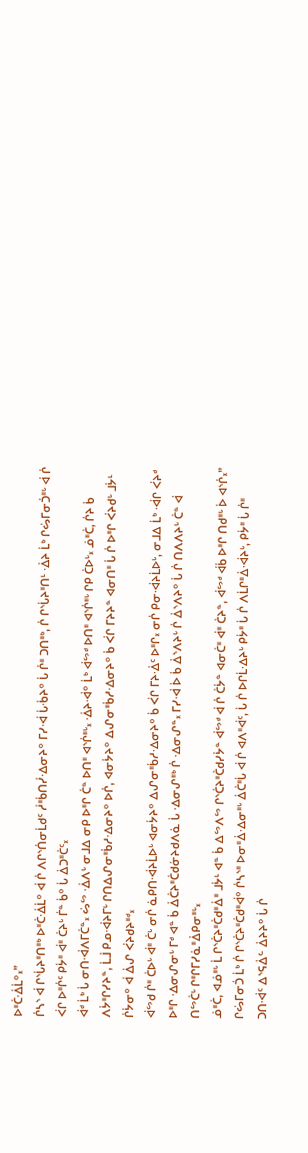ᐅᐦᑖᐐᒫᐤ᙮”
ᒌᓴᔅ ᐋ ᒋᔅᒑᔨᐦᑎᐦᒃ ᐅᐦᑖᐐᒫᐤ ᐋ ᒌ ᐱᒋᔅᑏᓂᒫᑯᑦ ᓲᐦᑳᑎᓰᐎᓂᔨᐤ ᒥᓯᐙ ᒑᒀᔨᐤ ᒑ ᒌᐦ ᑐᑎᐦᒃ, ᒌ ᒋᔅᒑᔨᐦᑎᒻ ᐐᔨ ᒫᒃ ᒋᔖᒥᓂᑑᐦᒡ ᐋ ᒌ ᐹᒋ ᐅᐦᒌᑦ ᑭᔮᐦ ᐋᐦ ᑖᔨᒡ ᒦᓐ ᑳᐤ ᒑ ᐄᑐᐦᑖᑦ᙮
ᐋᒄ ᒫᒃ ᒑ ᓂᑎᐙᐱᒥᑖᓐ᙮ ᔖᔥ ᐐᐱᒡ ᓂᒧᐃ ᓂᑭ ᐅᐦᒋ ᑖᓐ ᐅᑎᐦ ᐊᔅᒌᐦᒡ᙮ ᐐᔨᐙᐤ ᒫᒃ ᐋᔥᒄ ᐅᑎᐦ ᐊᔅᒌᐦᒡ ᒋᑭ ᑖᐅᒡ᙮ ᓅᐦᑖ, ᒌᔨ ᑳ ᐱᔮᐦᒋᓯᔨᓐ, ᒫᒨ ᑭᓄᐙᔨᒥᒡ ᒋᑎᐃᔑᓂᐦᑳᓱᐎᓂᔨᐤ ᐅᒌ, ᐊᓂᔮᔨᐤ ᐃᔑᓂᐦᑳᓱᐎᓂᔨᐤ ᑳ ᐹᒋ ᒥᔨᔨᓐ ᐊᓂᑎᐦ ᒑ ᒌ ᐅᐦᒋ ᐹᔨᑯᒡ ᒧᔮᒻ ᒌᔮᓂᐤ ᐋ ᐄᔑ ᐹᔨᑯᔨᐦᒄ᙮
ᐋᔥᑯ ᒌᐦ ᑖᐅᒡ ᐋᐦ ᑖᒡ ᓂᒌ ᓈᑭᑎᐙᔨᒫᐅᒡ ᐊᓂᔮᔨᐤ ᐃᔑᓂᐦᑳᓱᐎᓂᔨᐤ ᑳ ᐹᒋ ᒥᔨᐐᑦ ᐅᐦᒋ᙮ ᓂᒌ ᑭᓂᐙᔨᒫᐅᒡ, ᓂᒧᐃ ᒫᒃ ᐙᒋ ᐹᔨᒄ ᐅᐦᒋ ᐎᓂᔑᓂᒡ ᒥᒄ ᐊᓐ ᑳ ᐄᑖᔨᐦᑖᑯᓃᔨᑯᐱᓈ ᒑ ᐎᓂᔑᐦᒃ ᒌ ᐎᓂᔑᓐ᙮ ᒥᓯᐙ ᐆ ᑳ ᐄᔅᐱᔨᒡ ᒌ ᐄᔅᐱᔨᐤ ᒑ ᒌ ᑎᐱᐱᔨᒡ ᑖᓐ ᐋ ᑎᔥᑖᒡ ᒋᐦᒋᒥᓯᓈᐦᐄᑭᓂᐦᒡ᙮
ᓅᐦᑖ, ᐊᓅᐦᒡ ᒫ ᒋᔅᑖᔨᐦᑖᑯᐦᐄᐦ ᒧᔮᒻ ᐊᓐ ᑳ ᐃᔥᐱᔥ ᒋᔅᑖᔨᐦᑖᑯᓯᔮᓐ ᐋᔥᒄ ᐋ ᒌ ᑖᔮᓐ ᐊᓂᑖᐦ ᐋᐦ ᑖᔨᓐ, ᐋᔥᒄ ᐋᑳ ᐅᐦᒋ ᑎᑯᐦᒡ ᐆ ᐊᔅᒌ᙮”
ᒋᔖᒥᓂᑑ ᒫᒃ ᒌ ᒋᔅᑖᔨᐦᑖᑯᐦᐋᐤ ᒌᓴᔅᐦ ᐅᓂᐦᐄᐎᓂᐦᒡ ᐄᑖᐦᒑ ᐋ ᒌ ᐊᐱᐦᐋᑦ, ᒑ ᒌ ᐅᒋᒫᐎᔨᒡ ᑭᔮᐦ ᒑ ᒌ ᐱᒫᒋᐦᐄᐙᔨᒡ, ᑭᔮᐦ ᒑ ᒌᐦ ᑐᑎᐙᑦ ᐃᔅᕋᐄᓪ ᐄᔨᔨᐤ ᒑ ᒌ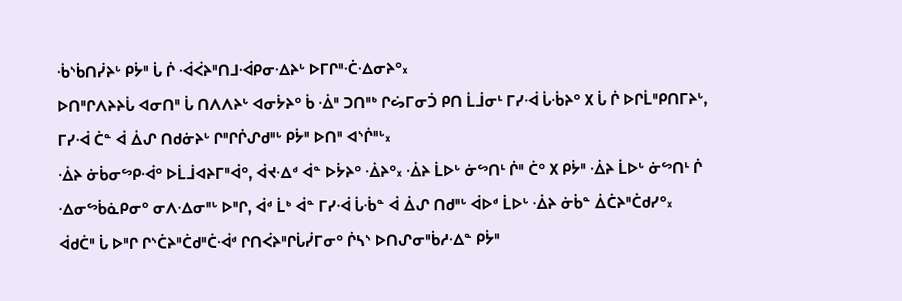ᒀᔅᑳᑎᓰᔨᒡ ᑭᔮᐦ ᒑ ᒌ ᐙᐹᔨᐦᑎᒧᐙᑭᓂᐎᔨᒡ ᐅᒥᒋᐦᑣᐎᓂᔨᐤ᙮
ᐅᑎᐦᒋᐱᔨᔨᒑ ᐊᓂᑎᐦ ᒑ ᑎᐱᐱᔨᒡ ᐊᓂᔮᔨᐤ ᑳ ᐐᐦ ᑐᑎᐦᒃ ᒋᔖᒥᓂᑑ ᑭᑎ ᒫᒨᓂᒻ ᒥᓯᐙ ᒑᒀᔨᐤ ᙭ ᒑ ᒌ ᐅᒋᒫᐦᑭᑎᒥᔨᒡ, ᒥᓯᐙ ᑖᓐ ᐋ ᐄᔑ ᑎᑯᓃᔨᒡ ᒋᐦᒋᒌᔑᑯᐦᒡ ᑭᔮᐦ ᐅᑎᐦ ᐊᔅᒌᐦᒡ᙮
ᐐᔨ ᓃᑳᓂᔥᑭᐙᐤ ᐅᒫᒨᐊᔨᒥᐦᐋᐤ, ᐋᔪᐧᐃᒄ ᐋᓐ ᐅᔮᔨᐤ ᐐᔨᐤ᙮ ᐐᔨ ᒫᐅᒡ ᓃᔥᑎᒻ ᒌᐦ ᑖᐤ ᙭ ᑭᔮᐦ ᐐᔨ ᒫᐅᒡ ᓃᔥᑎᒻ ᒌ ᐎᓂᔥᑳᓈᑭᓂᐤ ᓂᐱᐎᓂᐦᒡ ᐅᐦᒋ, ᐋᒄ ᒫᒃ ᐋᓐ ᒥᓯᐙ ᒑᒀᓐ ᐋ ᐄᔑ ᑎᑯᐦᒡ ᐋᐅᒄ ᒫᐅᒡ ᐐᔨ ᓃᑳᓐ ᐄᑖᔨᐦᑖᑯᓯᐤ᙮
ᐋᑯᑖᐦ ᒑ ᐅᐦᒋ ᒋᔅᑖᔨᐦᑖᑯᐦᑖᐙᒄ ᒋᑎᐹᔨᐦᒋᒑᓰᒥᓂᐤ ᒌᓴᔅ ᐅᑎᔑᓂᐦᑳᓱᐎᓐ ᑭᔮᐦ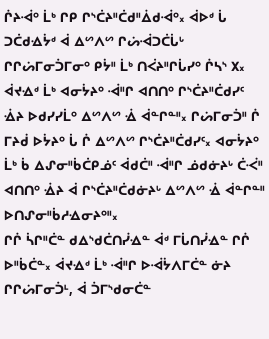ᒌᔨᐙᐤ ᒫᒃ ᒋᑭ ᒋᔅᑖᔨᐦᑖᑯᐦᐄᑯᐙᐤ᙮ ᐋᐅᒄ ᒑ ᑐᑖᑯᐎᔮᒄ ᐋ ᐃᔥᐱᔥ ᒋᔖᐙᑐᑖᒑᒡ ᒋᒋᔖᒥᓂᑑᒥᓂᐤ ᑭᔮᐦ ᒫᒃ ᑎᐹᔨᐦᒋᒑᓯᐤ ᒌᓴᔅ ᙭᙮
ᐋᔪᐎᒄ ᒫᒃ ᐊᓂᔮᔨᐤ ᐙᐦᒋ ᐊᑎᑎᐤ ᒋᔅᑖᔨᐦᑖᑯᓯᑦ ᐐᔨ ᐅᑯᓯᓯᒫᐤ ᐃᔥᐱᔥ ᐐ ᐋᓐᒋᓐᐦ᙮ ᒋᔖᒥᓂᑑᐦ ᒌ ᒥᔨᑰ ᐅᔮᔨᐤ ᒑ ᒌ ᐃᔥᐱᔥ ᒋᔅᑖᔨᐦᑖᑯᓯᑦ᙮ ᐊᓂᔮᔨᐤ ᒫᒃ ᑳ ᐃᔑᓂᐦᑳᑖᑭᓅᑦ ᐋᑯᑖᐦ ᐙᐦᒋ ᓅᑯᓃᔨᒡ ᑖᑆᐦ ᐊᑎᑎᐤ ᐐᔨ ᐋ ᒋᔅᑖᔨᐦᑖᑯᓃᔨᒡ ᐃᔥᐱᔥ ᐐ ᐋᓐᒋᓐᐦ ᐅᑎᔑᓂᐦᑳᓱᐎᓂᔨᐤᐦ᙮
ᒋᒌ ᓵᒋᐦᑖᓐ ᑯᐃᔅᑯᑖᑎᓰᐎᓐ ᐋᒄ ᒥᒑᑎᓰᐎᓐ ᒋᒌ ᐅᐦᑳᑖᓐ᙮ ᐋᔪᐎᒄ ᒫᒃ ᐙᐦᒋ ᐅᐙᔮᐱᒥᑖᓐ ᓃᔨ ᒋᒋᔖᒥᓂᑑᒻ, ᐋ ᑑᒥᔅᑯᓂᑖᓐ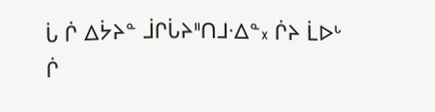ᒑ ᒌ ᐃᔮᔨᓐ ᒨᒋᒑᔨᐦᑎᒧᐎᓐ᙮ ᒌᔨ ᒫᐅᒡ ᒌ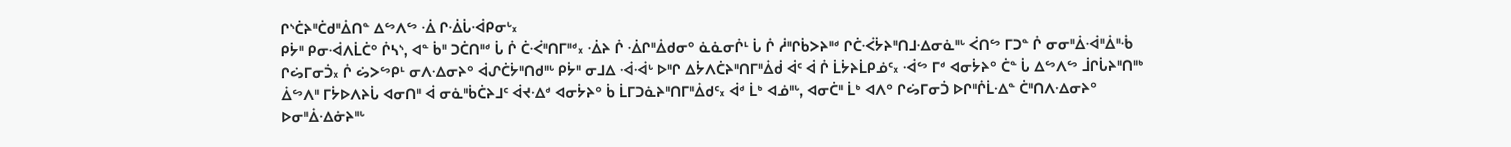ᒋᔅᑖᔨᐦᑖᑯᐦᐄᑎᓐ ᐃᔥᐱᔥ ᐐ ᒋᐐᒑᐙᑭᓂᒡ᙮
ᑭᔮᐦ ᑭᓂᐙᐱᒫᑖᐤ ᒌᓴᔅ, ᐊᓐ ᑳᐦ ᑐᑖᑎᐦᒄ ᒑ ᒌ ᑖᑆᐦᑎᒥᐦᒄ᙮ ᐐᔨ ᒌ ᐐᒋᐦᐄᑯᓂᐤ ᓈᓈᓂᒌᒻ ᒑ ᒌ ᓲᐦᒋᑳᐳᔨᐦᒄ ᒋᑖᑆᔮᔨᐦᑎᒧᐎᓂᓈᐦᒡ ᐹᑎᔥ ᒥᑐᓐ ᒌ ᓂᓂᐦᐄᐙᐦᐄᐦᒀ ᒋᔖᒥᓂᑑ᙮ ᒌ ᔖᐳᔥᑭᒻ ᓂᐱᐎᓂᔨᐤ ᐋᔑᑖᔮᐦᑎᑯᐦᒡ ᑭᔮᐦ ᓂᒧᐃ ᐙᐙᒡ ᐅᐦᒋ ᐃᔮᐱᑖᔨᐦᑎᒥᐦᐄᑰ ᐋᑦ ᐋ ᒌ ᒫᔮᔨᒫᑭᓅᑦ᙮ ᐙᔥ ᒥᒄ ᐊᓂᔮᔨᐤ ᑖᓐ ᒑ ᐃᔥᐱᔥ ᒨᒋᒑᔨᐦᑎᐦᒃ ᐄᔥᐱᐦ ᒥᔮᐅᐱᔨᒑ ᐊᓂᑎᐦ ᐋ ᓂᓈᐦᑳᑖᔨᒧᑦ ᐋᔪᐎᒄ ᐊᓂᔮᔨᐤ ᑳ ᒫᒥᑐᓈᔨᐦᑎᒥᐦᐄᑯᑦ᙮ ᐋᒄ ᒫᒃ ᐊᓅᐦᒡ, ᐊᓂᑖᐦ ᒫᒃ ᐊᐱᐤ ᒋᔖᒥᓂᑑ ᐅᒋᐦᒌᒫᐎᓐ ᑖᐦᑎᐱᐎᓂᔨᐤ ᐅᓂᐦᐄᐎᓃᔨᐦᒡ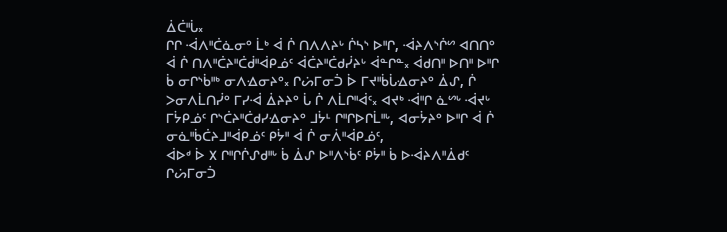ᐄᑖᐦᒑ᙮
ᒋᒋ ᐙᐱᐦᑖᓈᓂᐤ ᒫᒃ ᐋ ᒌ ᑎᐱᐱᔨᒡ ᒌᓴᔅ ᐅᐦᒋ, ᐙᔨᐱᔅᒌᔥ ᐊᑎᑎᐤ ᐋ ᒌ ᑎᐱᐦᑖᔨᐦᑖᑰᐦᐋᑭᓅᑦ ᐋᑖᔨᐦᑖᑯᓰᔨᒡ ᐋᓐᒋᓐ᙮ ᐋᑯᑎᐦ ᐅᑎᐦ ᐅᐦᒋ ᑳ ᓂᒋᔅᑳᐦᒃ ᓂᐱᐎᓂᔨᐤ᙮ ᒋᔖᒥᓂᑑ ᐆ ᒥᔪᐦᑳᒑᐎᓂᔨᐤ ᐄᔑ, ᒌ ᐳᓂᐱᒫᑎᓰᐤ ᒥᓯᐙ ᐄᔨᔨᐤ ᒑ ᒌ ᐱᒫᒋᐦᐋᑦ᙮ ᐊᔪᒃ ᐙᐦᒋ ᓈᔥᒡ ᐙᔪᒡ ᒥᔮᑭᓅᑦ ᒋᔅᑖᔨᐦᑖᑯᓯᐎᓂᔨᐤ ᒧᔮᒻ ᒋᐦᒋᐅᒋᒫᐦᒡ, ᐊᓂᔮᔨᐤ ᐅᐦᒋ ᐋ ᒌ ᓂᓈᐦᑳᑖᔨᒧᐦᐋᑭᓅᑦ ᑭᔮᐦ ᐋ ᒌ ᓂᐲᐦᐋᑭᓅᑦ,
ᐋᐅᒄ ᐆ ᙭ ᒋᐦᒋᒌᔑᑯᐦᒡ ᑳ ᐄᔑ ᐅᐦᐱᔅᑳᑦ ᑭᔮᐦ ᑳ ᐅᐙᔨᐱᐦᐄᑯᑦ ᒋᔖᒥᓂᑑ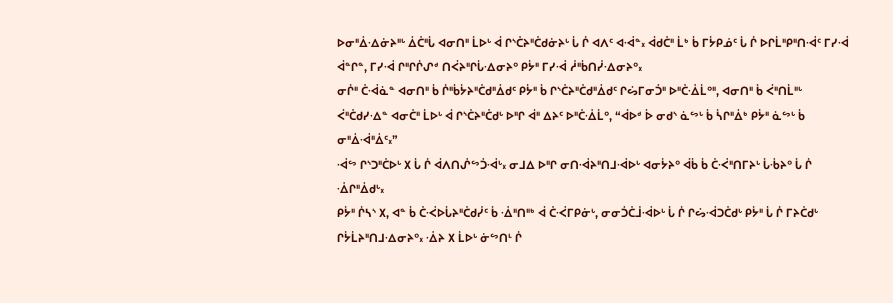ᐅᓂᐦᐄᐎᓃᔨᐦᒡ ᐄᑖᐦᒑ ᐊᓂᑎᐦ ᒫᐅᒡ ᐋ ᒋᔅᑖᔨᐦᑖᑯᓃᔨᒡ ᒑ ᒌ ᐊᐱᑦ ᐊᐙᓐ᙮ ᐋᑯᑖᐦ ᒫᒃ ᑳ ᒥᔮᑭᓅᑦ ᒑ ᒌ ᐅᒋᒫᐦᑭᐦᑎᐙᑦ ᒥᓯᐙ ᐋᓐᒋᓐ, ᒥᓯᐙ ᒋᐦᒋᒌᔑᒄ ᑎᐹᔨᐦᒋᒑᐎᓂᔨᐤ ᑭᔮᐦ ᒥᓯᐙ ᓲᐦᑳᑎᓰᐎᓂᔨᐤ᙮
ᓂᒌᐦ ᑖᐙᓈᓐ ᐊᓂᑎᐦ ᑳ ᒌᐦᑳᔮᔨᐦᑖᑯᐦᐄᑯᑦ ᑭᔮᐦ ᑳ ᒋᔅᑖᔨᐦᑖᑯᐦᐄᑯᑦ ᒋᔖᒥᓂᑑᐦ ᐅᐦᑖᐐᒫᐤᐦ, ᐊᓂᑎᐦ ᑳ ᐹᐦᑎᒫᐦᒡ ᐹᐦᑖᑯᓯᐎᓐ ᐊᓂᑖᐦ ᒫᐅᒡ ᐋ ᒋᔅᑖᔨᐦᑖᑯᒡ ᐅᐦᒋ ᐋᐦ ᐃᔨᑦ ᐅᐦᑖᐐᒫᐤ, “ᐋᐅᒄ ᐆ ᓂᑯᔅ ᓈᔥᒡ ᑳ ᓵᒋᐦᐄᒃ ᑭᔮᐦ ᓈᔥᒡ ᑳ ᓂᐦᐄᐙᐦᐄᑦ᙮”
ᐙᔥ ᒋᔅᑐᐦᑖᐅᒡ ᙭ ᒑ ᒌ ᐋᐱᑎᔒᔥᑑᐙᒡ᙮ ᓂᒧᐃ ᐅᐦᒋ ᓂᑎᐙᔨᐦᑎᒧᐙᐅᒡ ᐊᓂᔮᔨᐤ ᐋᑳ ᑳ ᑖᑆᐦᑎᒥᔨᒡ ᒑᒀᔨᐤ ᒑ ᒌ ᐐᒋᐦᐄᑯᒡ᙮
ᑭᔮᐦ ᒌᓴᔅ ᙭, ᐊᓐ ᑳ ᑖᑆᐅᒑᔨᐦᑖᑯᓰᑦ ᑳ ᐐᐦᑎᐦᒃ ᐋ ᑖᑆᒥᑭᓃᒡ, ᓂᓂᑑᑖᒨᐙᐅᒡ ᒑ ᒌ ᒋᔖᐙᑐᑖᑯᒡ ᑭᔮᐦ ᒑ ᒌ ᒥᔨᑖᑯᒡ ᒋᔮᒫᔨᐦᑎᒧᐎᓂᔨᐤ᙮ ᐐᔨ ᙭ ᒫᐅᒡ ᓃᔥᑎᒻ ᒌ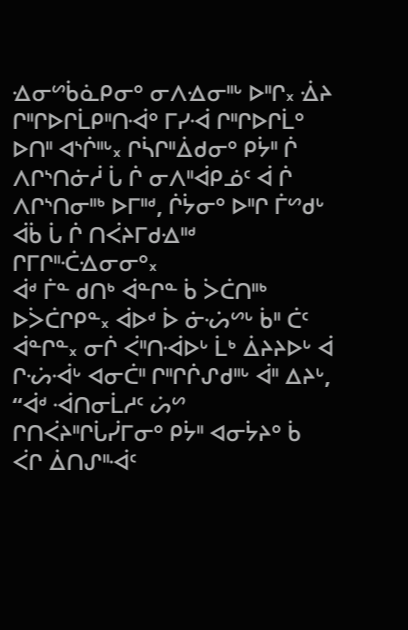ᐎᓂᔥᑳᓈᑭᓂᐤ ᓂᐱᐎᓂᐦᒡ ᐅᐦᒋ᙮ ᐐᔨ ᒋᐦᒋᐅᒋᒫᑭᐦᑎᐙᐤ ᒥᓯᐙ ᒋᐦᒋᐅᒋᒫᐤ ᐅᑎᐦ ᐊᔅᒌᐦᒡ᙮ ᒋᓵᒋᐦᐄᑯᓂᐤ ᑭᔮᐦ ᒌ ᐱᒋᔅᑎᓃᓲ ᒑ ᒌ ᓂᐱᐦᐋᑭᓅᑦ ᐋ ᒌ ᐱᒋᔅᑎᓂᐦᒃ ᐅᒥᐦᒄ, ᒌᔮᓂᐤ ᐅᐦᒋ ᒦᔥᑯᒡ ᐋᑳ ᒑ ᒌ ᑎᐹᔨᒥᑯᐎᐦᒄ ᒋᒥᒋᐦᑣᐎᓂᓂᐤ᙮
ᐋᒄ ᒦᓐ ᑯᑎᒃ ᐋᓐᒋᓐ ᑳ ᐴᑖᑎᐦᒃ ᐅᐴᑖᒋᑭᓐ᙮ ᐋᐅᒄ ᐆ ᓃᔣᔥᒡ ᑳᐦ ᑖᑦ ᐋᓐᒋᓐ᙮ ᓂᒌ ᐹᐦᑎᐙᐅᒡ ᒫᒃ ᐄᔨᔨᐅᒡ ᐋ ᒋᔣᐙᒡ ᐊᓂᑖᐦ ᒋᐦᒋᒌᔑᑯᐦᒡ ᐋᐦ ᐃᔨᒡ, “ᐋᒄ ᐙᑎᓂᒫᓱᑦ ᔖᔥ ᒋᑎᐹᔨᐦᒋᒑᓰᒥᓂᐤ ᑭᔮᐦ ᐊᓂᔮᔨᐤ ᑳ ᐹᒋ ᐄᑎᔑᐦᐙᑦ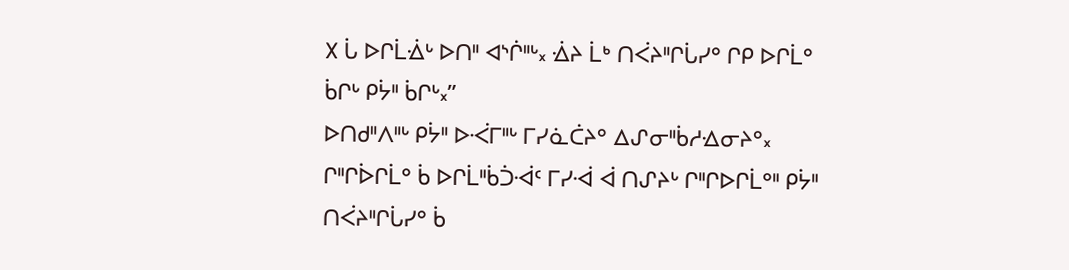᙭ ᒑ ᐅᒋᒫᐐᒡ ᐅᑎᐦ ᐊᔅᒌᐦᒡ᙮ ᐐᔨ ᒫᒃ ᑎᐹᔨᐦᒋᒑᓯᐤ ᒋᑭ ᐅᒋᒫᐤ ᑳᒋᒡ ᑭᔮᐦ ᑳᒋᒡ᙮”
ᐅᑎᑯᐦᐱᐦᒡ ᑭᔮᐦ ᐅᑆᒥᐦᒡ ᒥᓯᓈᑖᔨᐤ ᐃᔑᓂᐦᑳᓱᐎᓂᔨᐤ᙮ ᒋᐦᒋᐆᒋᒫᐤ ᑳ ᐅᒋᒫᐦᑳᑑᐙᑦ ᒥᓯᐙ ᐋ ᑎᔑᔨᒡ ᒋᐦᒋᐅᒋᒫᐤᐦ ᑭᔮᐦ ᑎᐹᔨᐦᒋᒑᓯᐤ ᑳ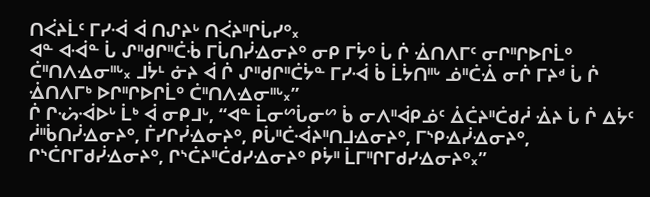ᑎᐹᔨᒫᑦ ᒥᓯᐙ ᐋ ᑎᔑᔨᒡ ᑎᐹᔨᐦᒋᒑᓯᐤ᙮
ᐊᓐ ᐊᐙᓐ ᒑ ᔑᐦᑯᒋᐦᑖᒀ ᒥᒑᑎᓰᐎᓂᔨᐤ ᓂᑭ ᒥᔮᐤ ᒑ ᒌ ᐐᑎᐱᒥᑦ ᓂᒋᐦᒋᐅᒋᒫᐤ ᑖᐦᑎᐱᐎᓂᐦᒡ᙮ ᒧᔮᒻ ᓃᔨ ᐋ ᒌ ᔑᐦᑯᒋᐦᑖᔮᓐ ᒥᓯᐙ ᑳ ᒫᔮᑎᐦᒡ ᓅᐦᑖᐐ ᓂᒌ ᒥᔨᒄ ᒑ ᒌ ᐐᑎᐱᒥᒃ ᐅᒋᐦᒋᐅᒋᒫᐤ ᑖᐦᑎᐱᐎᓂᐦᒡ᙮”
ᒌ ᒋᔣᐙᐅᒡ ᒫᒃ ᐋ ᓂᑭᒧᒡ, “ᐊᓐ ᒫᓂᔥᒑᓂᔥ ᑳ ᓂᐱᐦᐋᑭᓅᑦ ᐄᑖᔨᐦᑖᑯᓲ ᐐᔨ ᒑ ᒌ ᐃᔮᑦ ᓲᐦᑳᑎᓰᐎᓂᔨᐤ, ᒦᓯᒋᓰᐎᓂᔨᐤ, ᑭᒑᐦᑖᐙᔨᐦᑎᒧᐎᓂᔨᐤ, ᒥᔅᑭᐎᓰᐎᓂᔨᐤ, ᒋᔅᑖᒋᒥᑯᓰᐎᓂᔨᐤ, ᒋᔅᑖᔨᐦᑖᑯᓯᐎᓂᔨᐤ ᑭᔮᐦ ᒫᒥᐦᒋᒥᑯᓯᐎᓂᔨᐤ᙮”